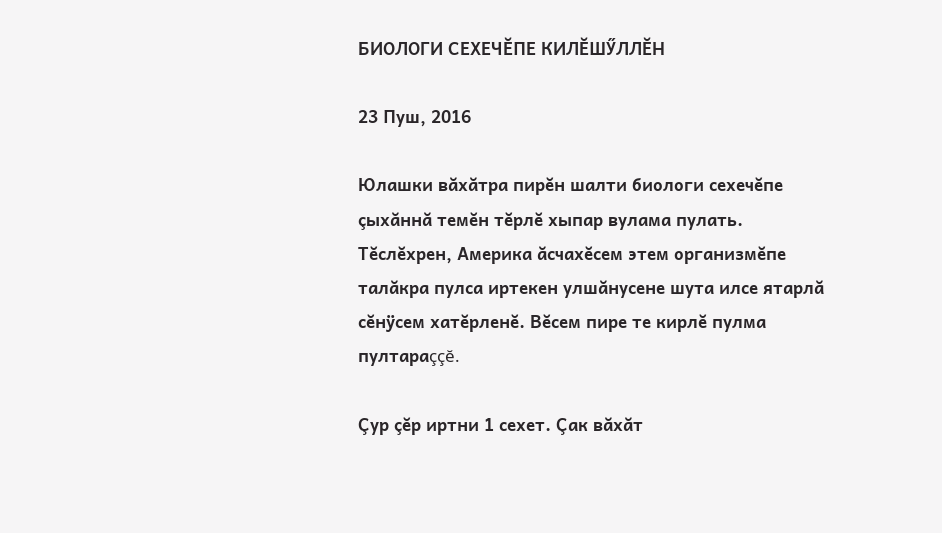БИОЛОГИ СЕХЕЧĔПЕ КИЛĔШӲЛЛĔН

23 Пуш, 2016

Юлашки вăхăтра пирĕн шалти биологи сехечĕпе çыхăннă темĕн тĕрлĕ хыпар вулама пулать. Тĕслĕхрен, Америка ăсчахĕсем этем организмĕпе талăкра пулса иртекен улшăнусене шута илсе ятарлă сĕнÿсем хатĕрленĕ. Вĕсем пире те кирлĕ пулма пултараççĕ.

Çур çĕр иртни 1 сехет. Çак вăхăт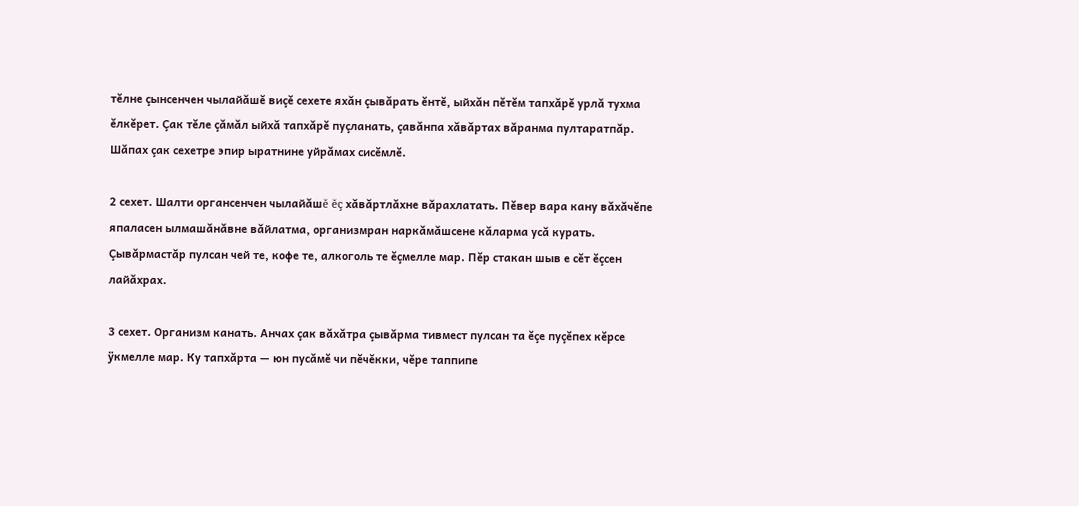тĕлне çынсенчен чылайăшĕ виçĕ сехете яхăн çывăрать ĕнтĕ, ыйхăн пĕтĕм тапхăрĕ урлă тухма ĕлкĕрет. Çак тĕле çăмăл ыйхă тапхăрĕ пуçланать, çавăнпа хăвăртах вăранма пултаратпăр. Шăпах çак сехетре эпир ыратнине уйрăмах сисĕмлĕ.

2 сехет. Шалти органсенчен чылайăшĕ ĕç хăвăртлăхне вăрахлатать. Пĕвер вара кану вăхăчĕпе япаласен ылмашăнăвне вăйлатма, организмран наркăмăшсене кăларма усă курать. Çывăрмастăр пулсан чей те, кофе те, алкоголь те ĕçмелле мар. Пĕр стакан шыв е сĕт ĕçсен лайăхрах.

3 сехет. Организм канать. Анчах çак вăхăтра çывăрма тивмест пулсан та ĕçе пуçĕпех кĕрсе ÿкмелле мар. Ку тапхăрта — юн пусăмĕ чи пĕчĕкки, чĕре таппипе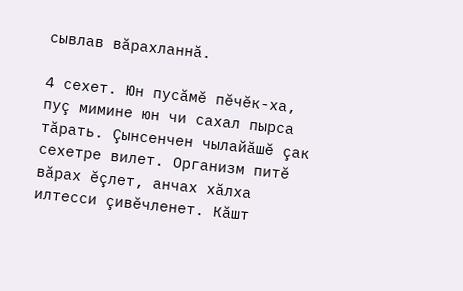сывлав вăрахланнă.

4 сехет. Юн пусăмĕ пĕчĕк-ха, пуç мимине юн чи сахал пырса тăрать. Çынсенчен чылайăшĕ çак сехетре вилет. Организм питĕ вăрах ĕçлет, анчах хăлха илтесси çивĕчленет. Кăшт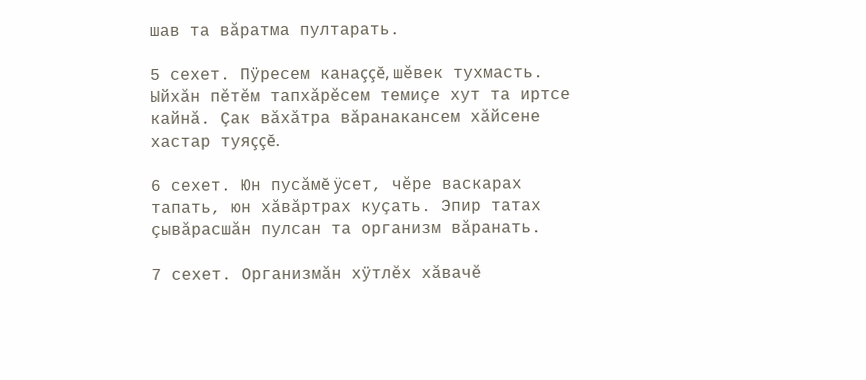шав та вăратма пултарать.

5 сехет. Пÿресем канаççĕ, шĕвек тухмасть. Ыйхăн пĕтĕм тапхăрĕсем темиçе хут та иртсе кайнă. Çак вăхăтра вăранакансем хăйсене хастар туяççĕ.

6 сехет. Юн пусăмĕ ÿсет, чĕре васкарах тапать, юн хăвăртрах куçать. Эпир татах çывăрасшăн пулсан та организм вăранать.

7 сехет. Организмăн хÿтлĕх хăвачĕ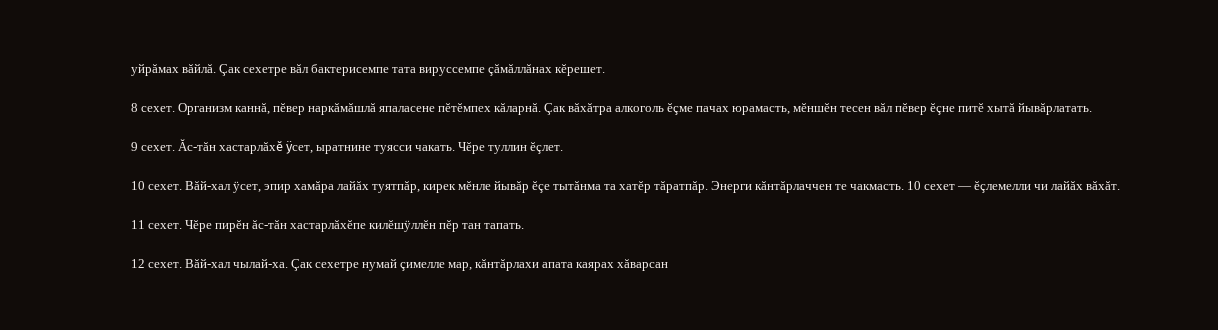уйрăмах вăйлă. Çак сехетре вăл бактерисемпе тата вируссемпе çăмăллăнах кĕрешет.

8 сехет. Организм каннă, пĕвер наркăмăшлă япаласене пĕтĕмпех кăларнă. Çак вăхăтра алкоголь ĕçме пачах юрамасть, мĕншĕн тесен вăл пĕвер ĕçне питĕ хытă йывăрлатать.

9 сехет. Ăс-тăн хастарлăхĕ ÿсет, ыратнине туясси чакать. Чĕре туллин ĕçлет.

10 сехет. Вăй-хал ÿсет, эпир хамăра лайăх туятпăр, кирек мĕнле йывăр ĕçе тытăнма та хатĕр тăратпăр. Энерги кăнтăрлаччен те чакмасть. 10 сехет — ĕçлемелли чи лайăх вăхăт.

11 сехет. Чĕре пирĕн ăс-тăн хастарлăхĕпе килĕшÿллĕн пĕр тан тапать.

12 сехет. Вăй-хал чылай-ха. Çак сехетре нумай çимелле мар, кăнтăрлахи апата каярах хăварсан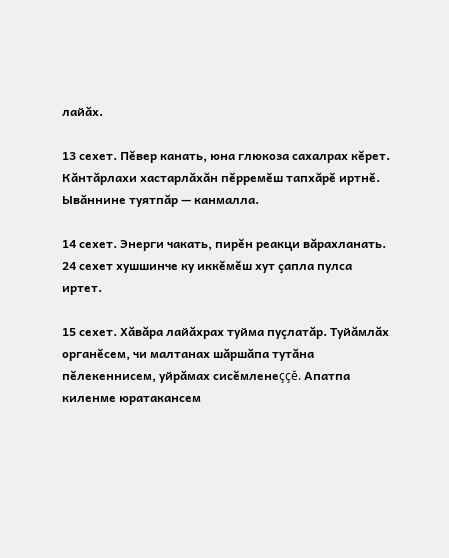лайăх.

13 сехет. Пĕвер канать, юна глюкоза сахалрах кĕрет. Кăнтăрлахи хастарлăхăн пĕрремĕш тапхăрĕ иртнĕ. Ывăннине туятпăр — канмалла.

14 сехет. Энерги чакать, пирĕн реакци вăрахланать. 24 сехет хушшинче ку иккĕмĕш хут çапла пулса иртет.

15 сехет. Хăвăра лайăхрах туйма пуçлатăр. Туйăмлăх органĕсем, чи малтанах шăршăпа тутăна пĕлекеннисем, уйрăмах сисĕмленеççĕ. Апатпа киленме юратакансем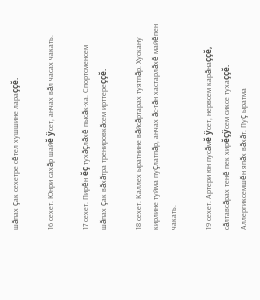шăпах çак сехетре сĕтел хушшине лараççĕ.

16 сехет. Юнри сахăр шайĕ ÿсет, анчах вăл часах чакать.

17 сехет. Пирĕн ĕç тухăçлăхĕ пысăк-ха. Спортсменсем шăпах çак вăхăтра тренировкăсем ирттереççĕ.

18 сехет. Каллех ыратнине вăйсăртарах туятпăр. Хускану кирлине туйма пуçлатпăр, анчах ăс-тăн хастарлăхĕ майĕпен чакать.

19 сехет. Артери юн пусăмĕ ÿсет, нервсем карăнаççĕ, сăлтавсăрах тенĕ пек хирĕçÿсем сиксе тухаççĕ. Аллергиксемшĕн япăх вăхăт. Пуç ыратма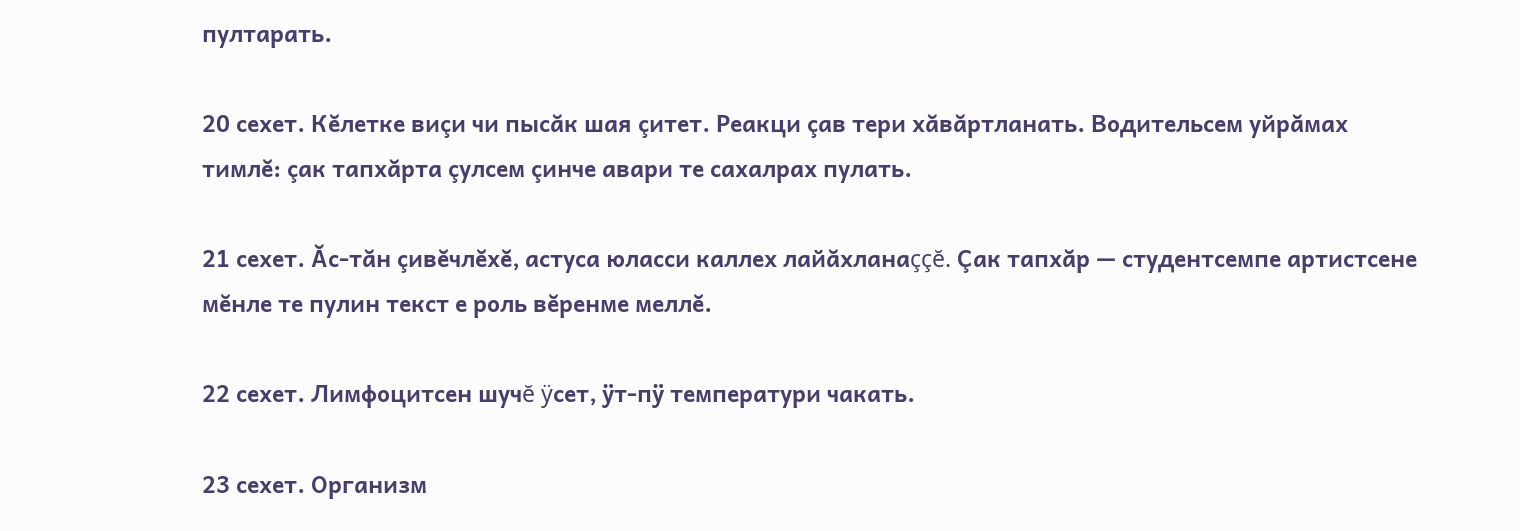пултарать.

20 сехет. Кĕлетке виçи чи пысăк шая çитет. Реакци çав тери хăвăртланать. Водительсем уйрăмах тимлĕ: çак тапхăрта çулсем çинче авари те сахалрах пулать.

21 сехет. Ăс-тăн çивĕчлĕхĕ, астуса юласси каллех лайăхланаççĕ. Çак тапхăр — студентсемпе артистсене мĕнле те пулин текст е роль вĕренме меллĕ.

22 сехет. Лимфоцитсен шучĕ ÿсет, ÿт-пÿ температури чакать.

23 сехет. Организм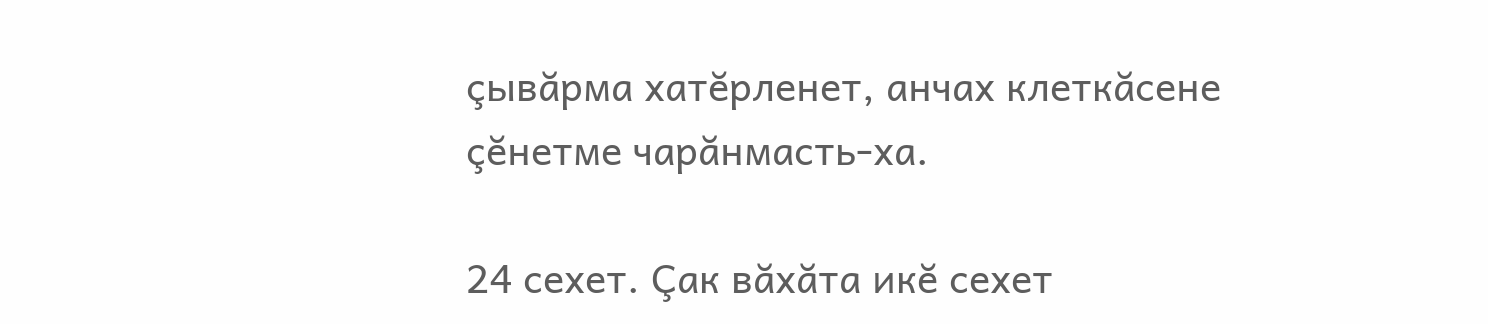çывăрма хатĕрленет, анчах клеткăсене çĕнетме чарăнмасть-ха.

24 сехет. Çак вăхăта икĕ сехет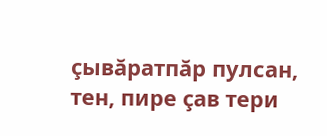çывăратпăр пулсан, тен, пире çав тери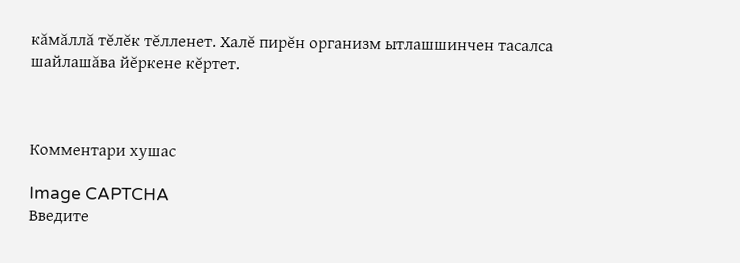кăмăллă тĕлĕк тĕлленет. Халĕ пирĕн организм ытлашшинчен тасалса шайлашăва йĕркене кĕртет.



Комментари хушас

Image CAPTCHA
Введите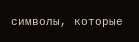символы, которые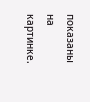показаны на картинке.